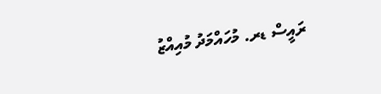ރައީސް ޑރ. މުހައްމަދު މުއިއްޒު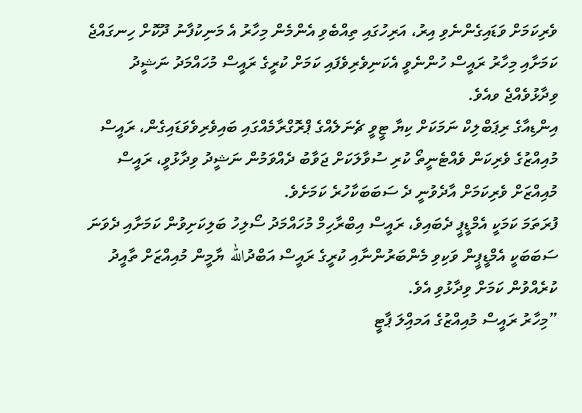ވެރިކަމަށް ވަޑައިގެންނެވި އިރު، އަރިހުގައި ތިއްބެވި އެންމެން މިހާރު އެ މަނިކުފާނު ދޫކޮށް ހިނގައްޖެ ކަމަށާއި މިހާރު ރައީސް ހުންނެވީ އެކަނިވެރިވެފައި ކަމަށް ކުރީގެ ރައީސް މުހައްމަދު ނަޝީދު ވިދާޅުވެއްޖެ ވއެވެ.
އިންޑިއާގެ ރިޕަބްލިކް ނަމަކަށް ކިޔާ ޓީވީ ޗެނަލެއްގެ ޕްރޮގްރާމެއްގައި ބައިވެރިވެވަޑައިގެން، ރައީސް މުއިއްޒުގެ ވެރިކަން ވެއްޓެނީތޯ ކުރި ސުވާލަކަށް ޖަވާބު ދެއްވަމުން ނަޝީދު ވިދާޅުވީ، ރައީސް މުއިއްޒަށް ވެރިކަމަށް އާދެވުނީ ދެ ސަބަބަކާހުރެ ކަމަށެވެ.
ފުރަތަމަ ކަމަކީ އެމްޑީޕީ ދެބައިވެ، ރައީސް އިބްރާހިމް މުހައްމަދު ސޯލިހު ބަލިކަށިވުން ކަމަށާއި ދެވަނަ ސަބަބަކީ އެމްޑީޕީން ވަކިވި މެންބަރުންނާއި ކުރީގެ ރައީސް އަބްދުالله ޔާމީން މުއިއްޒަށް ތާއީދު ކުރެއްވުން ކަމަށް ވިދާޅުވި އެވެ.
”މިހާރު ރައީސް މުއިއްޒުގެ އަމއިްލަ ޕާޓީ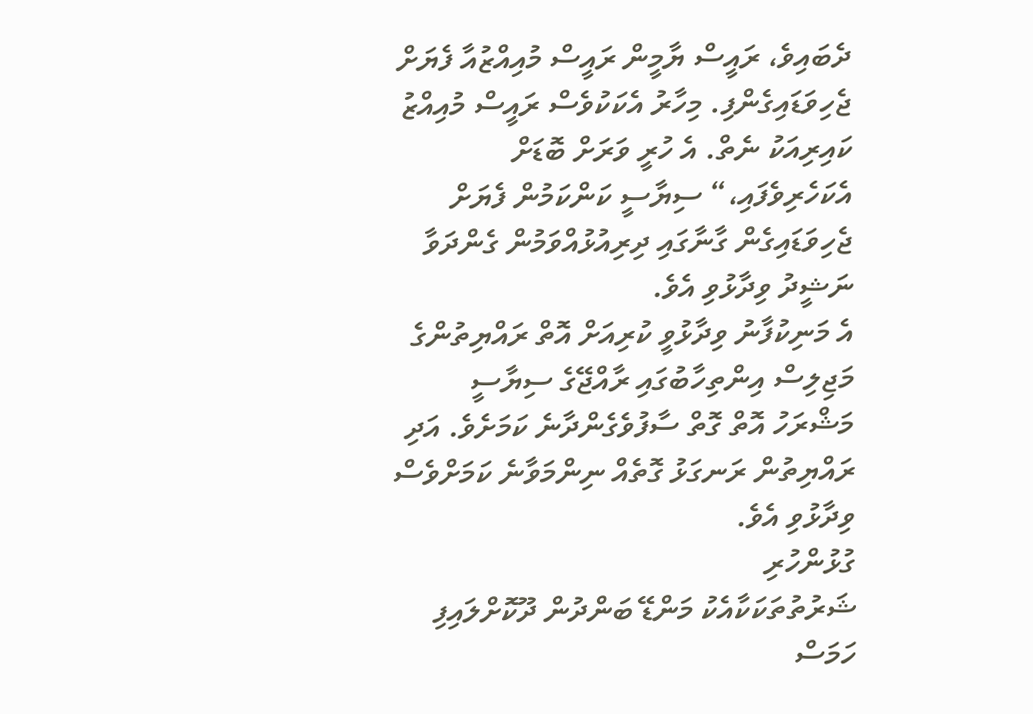ދެބައިވެ، ރައީސް ޔާމީން ރައީސް މުއިއްޒުއާ ފެޔަށް ޖެހިވަޑައިގެންފި. މިހާރު އެކަކުވެސް ރައީސް މުއިއްޒު ކައިރިއަކު ނެތް. އެ ހުރީ ވަރަށް ބޮޑަށް އެކަހެރިވެފައި،“ ސިޔާސީ ކަންކަމުން ފެޔަށް ޖެހިވަޑައިގެން ގާނާގައި ދިރިއުޅުއްވަމުން ގެންދަވާ ނަޝީދު ވިދާޅުވި އެވެ.
އެ މަނިކުފާނު ވިދާޅުވީ ކުރިއަށް އޮތް ރައްޔިތުންގެ މަޖިލިސް އިންތިހާބުގައި ރާއްޖޭގެ ސިޔާސީ މަޝްރަހު އޮތް ގޮތް ސާފުވެގެންދާނެ ކަމަށެވެ. އަދި ރައްޔިތުން ރަނގަޅު ގޮތެއް ނިންމަވާނެ ކަމަށްވެސް ވިދާޅުވި އެވެ.
ގުޅުންހުރި
ޝަރުތުތަކަކާއެކު މަންޑޭ ބަންދުން ދޫކޮށްލައިފި
ހަމަސް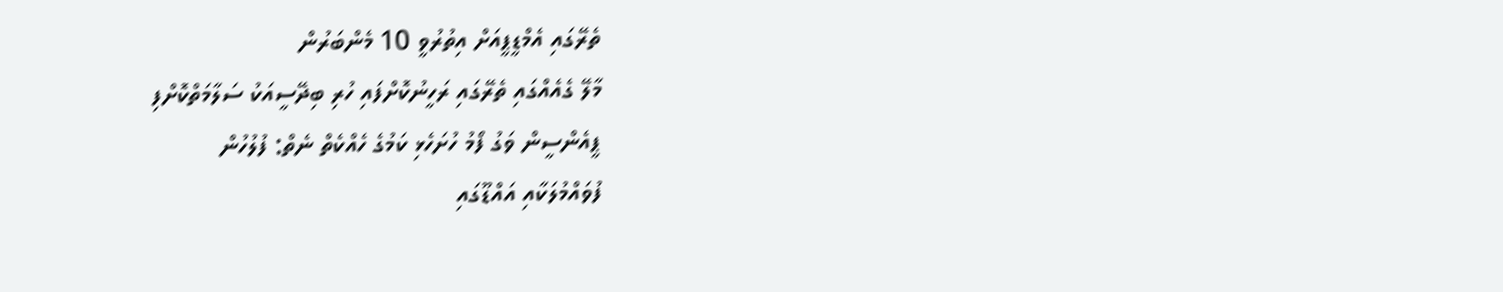ތެރޭގައި އެމްޑީޕީއަށް އިތުރުވީ 10 މެންބަރުން
މާލޭ ގެއެއްގައި ތެރޭގައި ރަހީނުކޮށްފައި ހުރި ބިދޭސީއަކު ސަލާމަތްކޮށްފި
ޕީއެންސީން ވަގު ފޯމު ހުށަހެޅި ކަމުގެ ހެއްކެތް ނެތް: ފުލުހުން
ފުވައްމުލަކާއި އައްޑޫގައި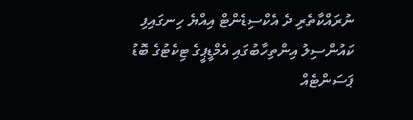ނުރައްކާތެރި ދެ އެކްސިޑެންޓް އިއްޔެ ހިނގައިފި
ކައުންސިލު އިންތިހާބުގައި އެމްޑީޕީގެ ޓިކެޓުގެ ބޮޑު ޕަސަންޓެއް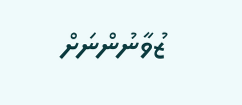ޒުވާނުންނަށް